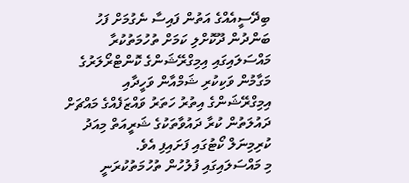ބިދޭސީއެއްގެ އަތުން ފައިސާ ނެގުމަށް ފަހު ބަންދުން ދޫކޮށްލި ކަމަށް ތުހުމަތުކުރާ މައްސަލައިގައި އިމިގްރޭޝަންގެ ކޮންޓްރޯލަރުގެ މަގާމުން ވަކިކުރި ޝަމްއާން ވަހީދާއި އިމިގްރޭޝަންގެ އިތުރު ހަތަރު ވައްޒަފެއްގެ މައްޗަށް ދައުލަތުން ކުރާ ދައުވާތަކުގެ ޝަރީއަތް މިއަދު ކުރިމިނަލް ކޯޓުގައި ފަށައިފި އެވެ.
މި މައްސަލައިގައި ފުލުހުން ތުހުމަތުކުރަނީ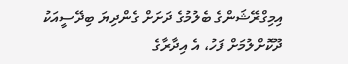އިމިގްރޭޝަންގެ ބެލުމުގެ ދަށަށް ގެންދިޔަ ބިދޭސީއަކު ދޫކޮށްލުމަށް ފަހު، އެ އިދާރާގެ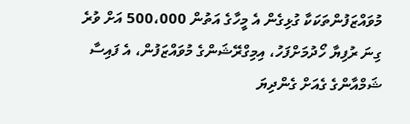މުވައްޒަފުންތަކަކާ ގުޅިގެން އެ މީހާގެ އަތުން 500،000 އަށް ވުރެ ގިނަ ރުފިޔާ ހޯދުމަށްފަހު، އިމިގްރޭޝަންގެ މުވައްޒަފުން، އެ ފައިސާ ޝަމްއާންގެ ގެއަށް ގެންދިޔަ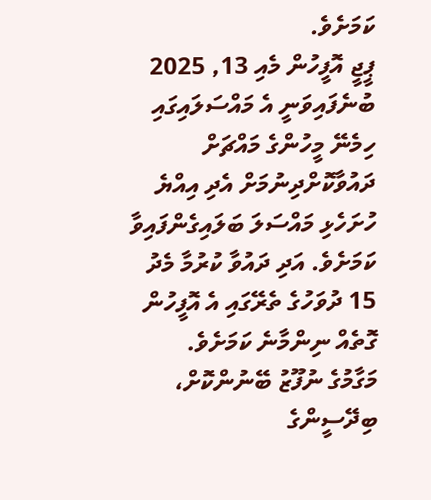ކަމަށެވެ.
ޕީޖީ އޮފީހުން މެއި 13, 2025 ބުނެފައިވަނީ އެ މައްސަލައިގައި ހިމެނޭ މީހުންގެ މައްޗަށް ދައުވާކޮށްދިނުމަށް އެދި އިއްޔެ ހުށަހެޅި މައްސަލަ ބަލައިގެންފައިވާ ކަމަށެވެ. އަދި ދައުވާ ކުރުމާ މެދު 15 ދުވަހުގެ ތެރޭގައި އެ އޮފީހުން ގޮތެއް ނިންމާނެ ކަމަށެވެ.
މަގާމުގެ ނުފޫޒު ބޭނުންކޮށް، ބިދޭސީންގެ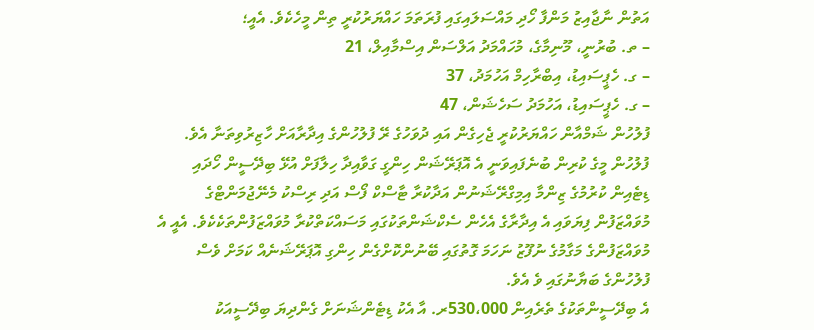އަތުން ނާޖާއިޒު މަންފާ ހޯދި މައްސަލައިގައި ފުރަތަމަ ހައްޔަރުކުރީ ތިން މީހެކެވެ. އެއީ؛
– ތ. ބުރުނީ، މޫނިމާގެ، މުހައްމަދު އަލްސަން އިސްމާއިލް، 21
– ގ. ހެޕީސައިޑު، އިބްރާހިމް އަހުމަދު، 37
– ގ. ހެޕީސައިޑު، އަހުމަދު ސަހެޝަން، 47
ފުލުހުން ޝަމްއާން ހައްޔަރުކުރީ ޖެހިގެން އައި ދުވަހުގެ ރޭ ފުލުހުންގެ އިދާރާއަށް ހާޒިރުވިތަނާ އެވެ.
ފުލުހުން މީގެ ކުރިން ބުނެފައިވަނީ އެ އޮޕަރޭޝަން ހިންގީ ގަވާއިދާ ހިލާފަށް އުޅޭ ބިދޭސީން ހޯދައި ޑިޓެއިން ކުރުމުގެ ޒިންމާ އިމިގްރޭޝަނުން އަދާކުރާ ޓާސްކް ފޯސް އަދި ރިސްކު މެނޭޖުމަންޓްގެ މުވައްޒަފުން ފިޔަވައި އެ އިދާރާގެ އެހެން ސެކްޝަންތަކުގައި މަސައްކަތްކުރާ މުވައްޒަފުންތަކެކެވެ. އެއީ އެ މުވައްޒަފުންގެ މަގާމުގެ ނުފޫޒު ނަހަމަ ގޮތުގައި ބޭނުންކޮށްގެން ހިންގި އޮޕަރޭޝަނެއް ކަމަށް ވެސް ފުލުހުންގެ ބަޔާނުގައި ވެ އެވެ.
އެ ބިދޭސީންތަކުގެ ތެރެއިން 530،000ރ. އާ އެކު ޑިޓެންޝަނަށް ގެންދިޔަ ބިދޭސީއަކު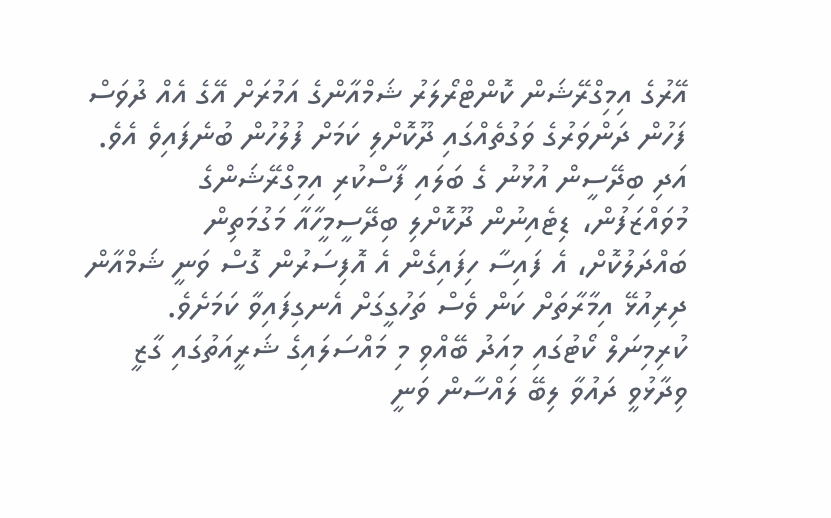އޭރުގެ އިމިގްރޭޝަން ކޮންޓްރޯލަރު ޝަމްއާންގެ އަމުރަށް އޭގެ އެއް ދުވަސް ފަހުން ދަންވަރުގެ ވަގުތެއްގައި ދޫކޮށްލި ކަމަށް ފުލުހުން ބުނެފައިވެ އެވެ.
އަދި ބިދޭސީން އުޅުނު ގެ ބަލައި ފާސްކުރި އިމިގްރޭޝަންގެ މުވައްޒަފުން، ޑިޓެއިނުން ދޫކޮށްލި ބިދޭސީމީހާއާ މަގުމަތިން ބައްދަލުކޮށް، އެ ފައިސާ ހިފައިގެން އެ އޮފިސަރުން ގޮސް ވަނީ ޝަމްއާން ދިރިއުޅޭ އިމާރާތަށް ކަން ވެސް ތަހުގީގަށް އެނގިފައިވާ ކަމަށެވެ.
ކުރިމިނަލް ކޯޓުގައި މިއަދު ބޭއްވި މި މައްސަލައިގެ ޝަރީއަތުގައި ގާޒީ ވިދާޅުވީ ދައުވާ ލިބޭ ލައްސާން ވަނީ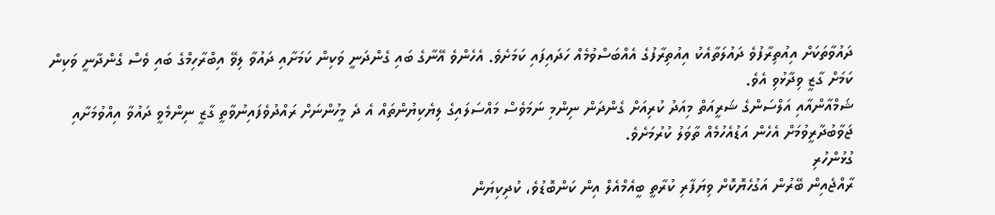ދައުވާތަކަށް އިއުތިރާފުވެ ދައުލަތާއެކު އިއުތިރާފުގެ އެއްބަސްވުމެއް ހަދައިފައި ކަމަށެވެ. އެހެންވެ އޭނާގެ ބައި ގެންދަނީ ވަކިން ކަމަށާއި ދައުވާ ލިވޭ އިބްރާހިމްގެ ބައި ވެސް ގެންދާނީ ވަކިން ކަމަށް ގާޒީ ވިދާޅުވި އެވެ.
ޝަމްއާންއާއި އަލްސަންގެ ޝަރީއަތް މިއަދު ކުރިއަށް ގެންދަން ނިންމި ނަމަވެސް މައްސަލައިގެ ލިޔެކިޔުންތައް އެ ދެ މީހުންނަށް ރައްދުވެފައިނުވާތީ ގާޒީ ނިންމެވީ ދައުވާ އިއްވުމަށާއި ޖަވާބުދާރީވުމަށް އެހެން އަޑުއެހުމެއް ތާވަލު ކުރުމަށެވެ.
ގުޅުންހުރި
ރާއްޖެއިން ބޭރުން އަގުހެޔޮކޮށް ވިޔަފާރި ކުރާތީ ބީއެމްއެލް އިން ކަންބޮޑުވެ، ކުދިކިޔަން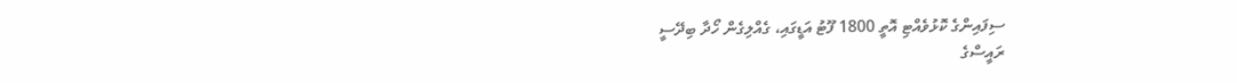ސިފައިންގެ ކޮޅުވެއްޓި އޮތީ 1800 ފޫޓު އަޑީގައި، ގެއްލިގެން ހޯދާ ބިދޭސީ
ރައީސްގެ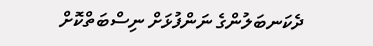ދެކަނބަލުންގެ ނަންފުޅަށް ނިސްބަތްކޮށް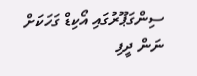ސިންގަޕޫރުގައި އޯކިޑް ގަހަކަށް ނަން ދީފި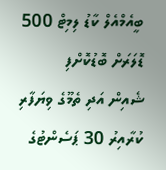ބީއެމްއެލް ކާޑު ލިމިޓް 500 ޑޮލަރަށް ބޮޑުކޮށްފި
ޝެއިން އަދި ތެމޫގެ ވިޔަފާރި ކުރާއިރު 30 ޕަސެންޓުގެ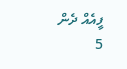ފީއެއް ދެން
5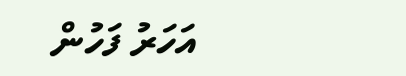އަހަރު ފަހުން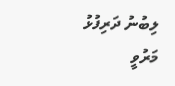ލިބުނު ދަރިފުޅު މަރުވީ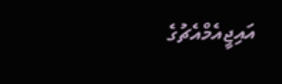އައިޖީއެމްއެޗުގެ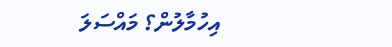އިހުމާލުން؟ މައްސަލަ